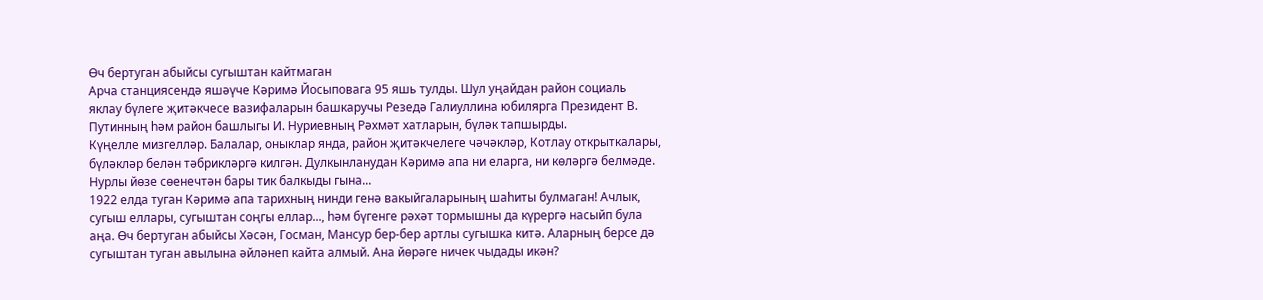Өч бертуган абыйсы сугыштан кайтмаган
Арча станциясендә яшәүче Кәримә Йосыповага 95 яшь тулды. Шул уңайдан район социаль яклау бүлеге җитәкчесе вазифаларын башкаручы Резедә Галиуллина юбилярга Президент В. Путинның һәм район башлыгы И. Нуриевның Рәхмәт хатларын, бүләк тапшырды.
Күңелле мизгелләр. Балалар, оныклар янда, район җитәкчелеге чәчәкләр, Котлау открыткалары, бүләкләр белән тәбрикләргә килгән. Дулкынланудан Кәримә апа ни еларга, ни көләргә белмәде. Нурлы йөзе сөенечтән бары тик балкыды гына...
1922 елда туган Кәримә апа тарихның нинди генә вакыйгаларының шаһиты булмаган! Ачлык, сугыш еллары, сугыштан соңгы еллар..., һәм бүгенге рәхәт тормышны да күрергә насыйп була аңа. Өч бертуган абыйсы Хәсән, Госман, Мансур бер-бер артлы сугышка китә. Аларның берсе дә сугыштан туган авылына әйләнеп кайта алмый. Ана йөрәге ничек чыдады икән?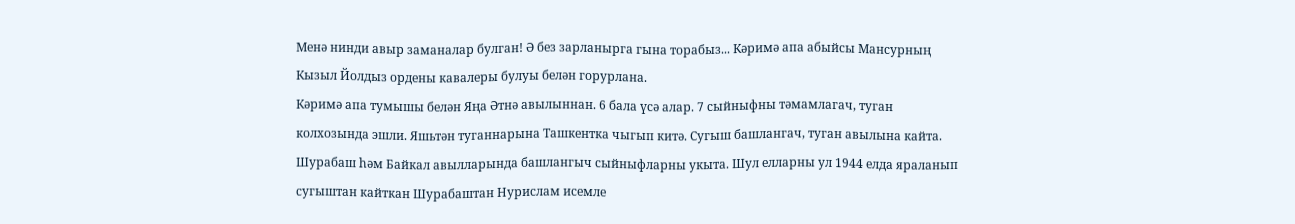Менә нинди авыр заманалар булган! Ә без зарланырга гына торабыз... Кәримә апа абыйсы Мансурның Кызыл Йолдыз ордены кавалеры булуы белән горурлана.
Кәримә апа тумышы белән Яңа Әтнә авылыннан. 6 бала үсә алар. 7 сыйныфны тәмамлагач, туган колхозында эшли. Яшьтән туганнарына Ташкентка чыгып китә. Сугыш башлангач, туган авылына кайта. Шурабаш һәм Байкал авылларында башлангыч сыйныфларны укыта. Шул елларны ул 1944 елда яраланып сугыштан кайткан Шурабаштан Нурислам исемле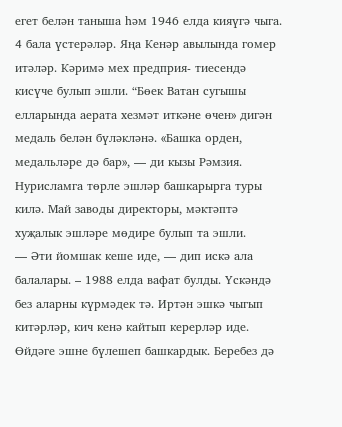егет белән таныша һәм 1946 елда кияүгә чыга. 4 бала үстерәләр. Яңа Кенәр авылында гомер итәләр. Кәримә мех предприя- тиесендә кисүче булып эшли. “Бөек Ватан сугышы елларында аерата хезмәт иткәне өчен» дигән медаль белән бүләкләнә. «Башка орден, медальләре дә бар», — ди кызы Рәмзия. Нурисламга төрле эшләр башкарырга туры килә. Май заводы директоры, мәктәптә хуҗалык эшләре мөдире булып та эшли.
— Әти йомшак кеше иде, — дип искә ала балалары. – 1988 елда вафат булды. Үскәндә без аларны күрмәдек тә. Иртән эшкә чыгып китәрләр, кич кенә кайтып керерләр иде. Өйдәге эшне бүлешеп башкардык. Беребез дә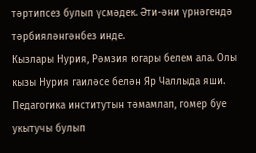тәртипсез булып үсмәдек. Әти-әни үрнәгендә тәрбияләнгәнбез инде.
Кызлары Нурия, Рәмзия югары белем ала. Олы кызы Нурия гаиләсе белән Яр Чаллыда яши. Педагогика институтын тәмамлап, гомер буе укытучы булып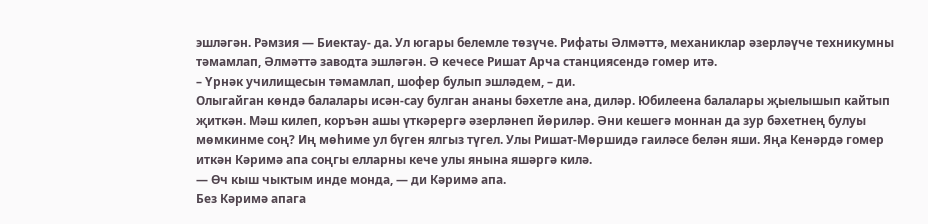эшләгән. Рәмзия — Биектау- да. Ул югары белемле төзүче. Рифаты Әлмәттә, механиклар әзерләүче техникумны тәмамлап, Әлмәттә заводта эшләгән. Ә кечесе Ришат Арча станциясендә гомер итә.
– Үрнәк училищесын тәмамлап, шофер булып эшләдем, – ди.
Олыгайган көндә балалары исән-сау булган ананы бәхетле ана, диләр. Юбилеена балалары җыелышып кайтып җиткән. Мәш килеп, коръән ашы үткәрергә әзерләнеп йөриләр. Әни кешегә моннан да зур бәхетнең булуы мөмкинме соң? Иң мөһиме ул бүген ялгыз түгел. Улы Ришат-Мөршидә гаиләсе белән яши. Яңа Кенәрдә гомер иткән Кәримә апа соңгы елларны кече улы янына яшәргә килә.
— Өч кыш чыктым инде монда, — ди Кәримә апа.
Без Кәримә апага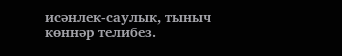исәнлек-саулык, тыныч көннәр телибез.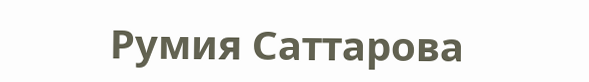Румия Саттарова